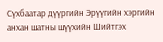Сүхбаатар дүүргийн Эрүүгийн хэргийн анхан шатны шүүхийн Шийтгэх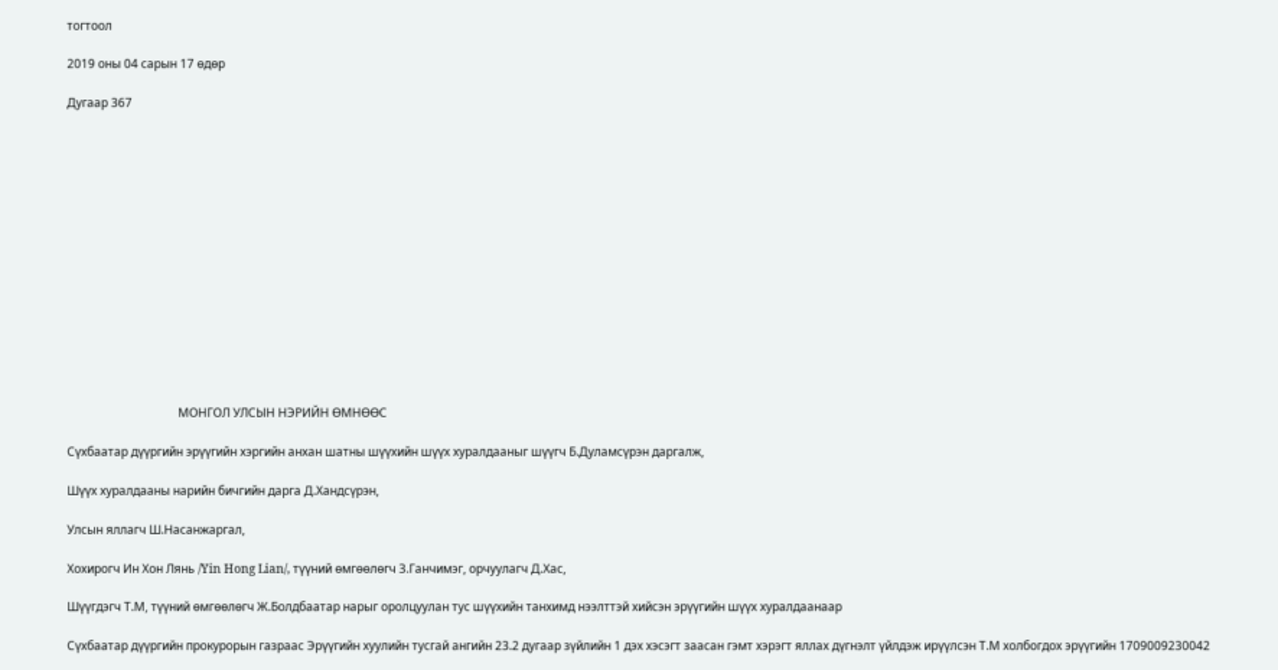тогтоол

2019 оны 04 сарын 17 өдөр

Дугаар 367















                                     МОНГОЛ УЛСЫН НЭРИЙН ӨМНӨӨС

Сүхбаатар дүүргийн эрүүгийн хэргийн анхан шатны шүүхийн шүүх хуралдааныг шүүгч Б.Дуламсүрэн даргалж,

Шүүх хуралдааны нарийн бичгийн дарга Д.Хандсүрэн,

Улсын яллагч Ш.Насанжаргал,

Хохирогч Ин Хон Лянь /Yin Hong Lian/, түүний өмгөөлөгч З.Ганчимэг, орчуулагч Д.Хас,

Шүүгдэгч Т.М, түүний өмгөөлөгч Ж.Болдбаатар нарыг оролцуулан тус шүүхийн танхимд нээлттэй хийсэн эрүүгийн шүүх хуралдаанаар

Сүхбаатар дүүргийн прокурорын газраас Эрүүгийн хуулийн тусгай ангийн 23.2 дугаар зүйлийн 1 дэх хэсэгт заасан гэмт хэрэгт яллах дүгнэлт үйлдэж ирүүлсэн Т.М холбогдох эрүүгийн 1709009230042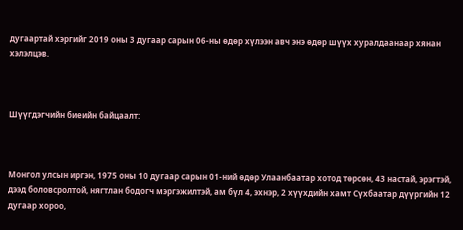дугаартай хэргийг 2019 оны 3 дугаар сарын 06-ны өдөр хүлээн авч энэ өдөр шүүх хуралдаанаар хянан хэлэлцэв.



Шүүгдэгчийн биеийн байцаалт:



Монгол улсын иргэн, 1975 оны 10 дугаар сарын 01-ний өдөр Улаанбаатар хотод төрсөн, 43 настай, эрэгтэй, дээд боловсролтой, нягтлан бодогч мэргэжилтэй, ам бүл 4, эхнэр, 2 хүүхдийн хамт Сүхбаатар дүүргийн 12 дугаар хороо,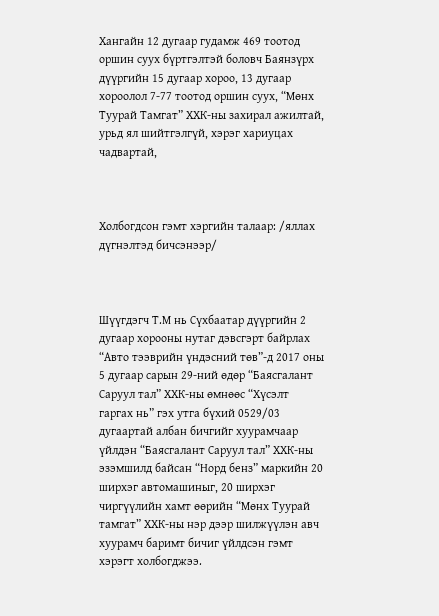Хангайн 12 дугаар гудамж 469 тоотод оршин суух бүртгэлтэй боловч Баянзүрх дүүргийн 15 дугаар хороо, 13 дугаар хороолол 7-77 тоотод оршин суух, “Мөнх Туурай Тамгат” ХХК-ны захирал ажилтай, урьд ял шийтгэлгүй, хэрэг хариуцах чадвартай,



Холбогдсон гэмт хэргийн талаар: /яллах дүгнэлтэд бичсэнээр/



Шүүгдэгч Т.М нь Сүхбаатар дүүргийн 2 дугаар хорооны нутаг дэвсгэрт байрлах “Авто тээврийн үндэсний төв”-д 2017 оны 5 дугаар сарын 29-ний өдөр “Баясгалант Саруул тал” ХХК-ны өмнөөс “Хүсэлт гаргах нь” гэх утга бүхий 0529/03 дугаартай албан бичгийг хуурамчаар үйлдэн “Баясгалант Саруул тал” ХХК-ны эзэмшилд байсан “Норд бенз” маркийн 20 ширхэг автомашиныг, 20 ширхэг чиргүүлийн хамт өөрийн “Мөнх Туурай тамгат” ХХК-ны нэр дээр шилжүүлэн авч хуурамч баримт бичиг үйлдсэн гэмт хэрэгт холбогджээ.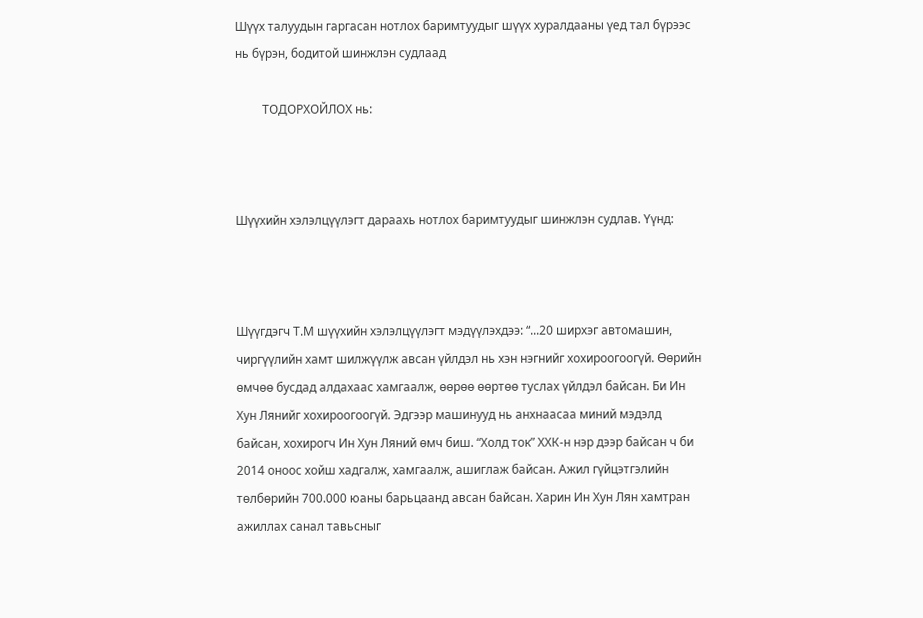Шүүх талуудын гаргасан нотлох баримтуудыг шүүх хуралдааны үед тал бүрээс нь бүрэн, бодитой шинжлэн судлаад

         ТОДОРХОЙЛОХ нь:



Шүүхийн хэлэлцүүлэгт дараахь нотлох баримтуудыг шинжлэн судлав. Үүнд:



Шүүгдэгч Т.М шүүхийн хэлэлцүүлэгт мэдүүлэхдээ: “...20 ширхэг автомашин, чиргүүлийн хамт шилжүүлж авсан үйлдэл нь хэн нэгнийг хохироогоогүй. Өөрийн өмчөө бусдад алдахаас хамгаалж, өөрөө өөртөө туслах үйлдэл байсан. Би Ин Хун Лянийг хохироогоогүй. Эдгээр машинууд нь анхнаасаа миний мэдэлд байсан, хохирогч Ин Хун Ляний өмч биш. “Холд ток” ХХК-н нэр дээр байсан ч би 2014 оноос хойш хадгалж, хамгаалж, ашиглаж байсан. Ажил гүйцэтгэлийн төлбөрийн 700.000 юаны барьцаанд авсан байсан. Харин Ин Хун Лян хамтран ажиллах санал тавьсныг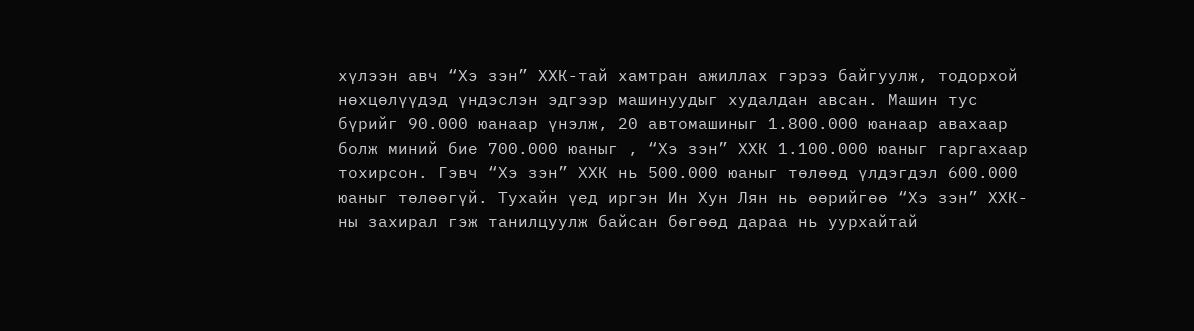хүлээн авч “Хэ зэн” ХХК-тай хамтран ажиллах гэрээ байгуулж, тодорхой нөхцөлүүдэд үндэслэн эдгээр машинуудыг худалдан авсан. Машин тус бүрийг 90.000 юанаар үнэлж, 20 автомашиныг 1.800.000 юанаар авахаар болж миний бие 700.000 юаныг , “Хэ зэн” ХХК 1.100.000 юаныг гаргахаар тохирсон. Гэвч “Хэ зэн” ХХК нь 500.000 юаныг төлөөд үлдэгдэл 600.000 юаныг төлөөгүй. Тухайн үед иргэн Ин Хун Лян нь өөрийгөө “Хэ зэн” ХХК-ны захирал гэж танилцуулж байсан бөгөөд дараа нь уурхайтай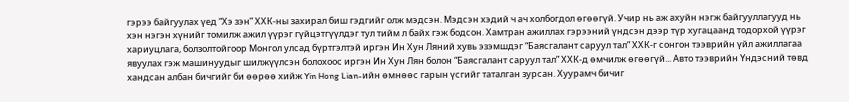гэрээ байгуулах үед “Хэ зэн” ХХК-ны захирал биш гэдгийг олж мэдсэн. Мэдсэн хэдий ч ач холбогдол өгөөгүй. Учир нь аж ахуйн нэгж байгууллагууд нь хэн нэгэн хүнийг томилж ажил үүрэг гүйцэтгүүлдэг тул тийм л байх гэж бодсон. Хамтран ажиллах гэрээний үндсэн дээр түр хугацаанд тодорхой үүрэг хариуцлага, болзолтойгоор Монгол улсад бүртгэлтэй иргэн Ин Хун Ляний хувь эзэмшдэг “Баясгалант саруул тал” ХХК-г сонгон тээврийн үйл ажиллагаа явуулах гэж машинуудыг шилжүүлсэн болохоос иргэн Ин Хун Лян болон “Баясгалант саруул тал” ХХК-д өмчилж өгөөгүй... Авто тээврийн Үндэсний төвд хандсан албан бичгийг би өөрөө хийж Yin Hong Lian-ийн өмнөөс гарын үсгийг таталган зурсан. Хуурамч бичиг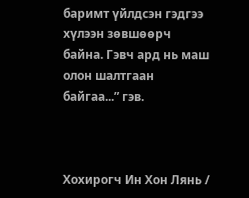баримт үйлдсэн гэдгээ хүлээн зөвшөөрч байна. Гэвч ард нь маш олон шалтгаан байгаа...” гэв.



Хохирогч Ин Хон Лянь /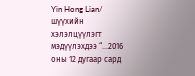Yin Hong Lian/ шүүхийн хэлэлцүүлэгт мэдүүлэхдээ “...2016 оны 12 дугаар сард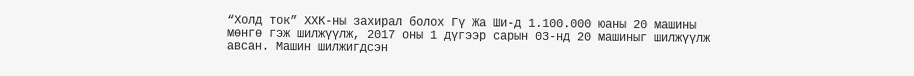“Холд ток” ХХК-ны захирал болох Гү Жа Ши-д 1.100.000 юаны 20 машины мөнгө гэж шилжүүлж, 2017 оны 1 дүгээр сарын 03-нд 20 машиныг шилжүүлж авсан. Машин шилжигдсэн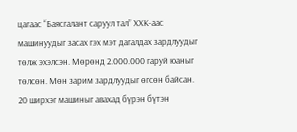цагаас “Баясгалант саруул тал” ХХК-аас машинуудыг засах гэх мэт дагалдах зардлуудыг төлж эхэлсэн. Мөрөнд 2.000.000 гаруй юаныг төлсөн. Мөн зарим зардлуудыг өгсөн байсан. 20 ширхэг машиныг авахад бүрэн бүтэн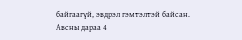байгаагүй, эвдрэл гэмтэлтэй байсан. Авсны дараа 4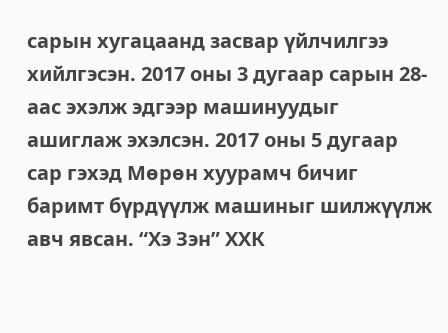сарын хугацаанд засвар үйлчилгээ хийлгэсэн. 2017 оны 3 дугаар сарын 28-аас эхэлж эдгээр машинуудыг ашиглаж эхэлсэн. 2017 оны 5 дугаар сар гэхэд Мөрөн хуурамч бичиг баримт бүрдүүлж машиныг шилжүүлж авч явсан. “Хэ Зэн” ХХК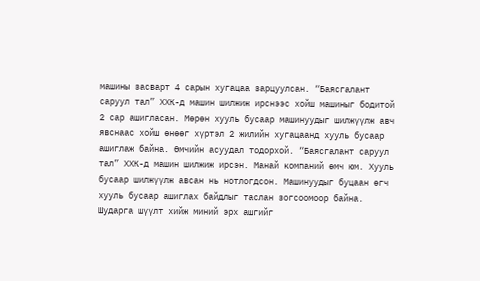машины засварт 4 сарын хугацаа зарцуулсан. “Баясгалант саруул тал” ХХК-д машин шилжиж ирснээс хойш машиныг бодитой 2 сар ашигласан. Мөрөн хууль бусаар машинуудыг шилжүүлж авч явснаас хойш өнөөг хүртэл 2 жилийн хугацаанд хууль бусаар ашиглаж байна. Өмчийн асуудал тодорхой. “Баясгалант саруул тал” ХХК-д машин шилжиж ирсэн. Манай компаний өмч юм. Хууль бусаар шилжүүлж авсан нь нотлогдсон. Машинуудыг буцаан өгч хууль бусаар ашиглах байдлыг таслан зогсоомоор байна. Шударга шүүлт хийж миний эрх ашгийг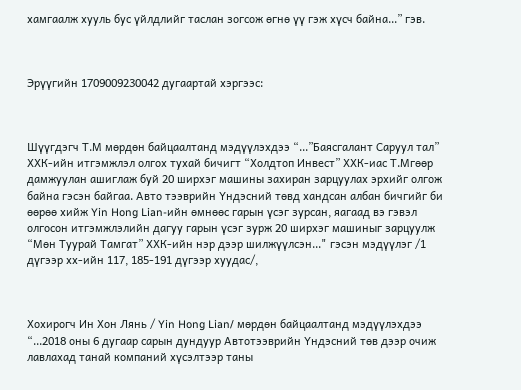хамгаалж хууль бус үйлдлийг таслан зогсож өгнө үү гэж хүсч байна...” гэв.



Эрүүгийн 1709009230042 дугаартай хэргээс:



Шүүгдэгч Т.М мөрдөн байцаалтанд мэдүүлэхдээ “...”Баясгалант Саруул тал” ХХК-ийн итгэмжлэл олгох тухай бичигт “Холдтоп Инвест” ХХК-иас Т.Мгөөр дамжуулан ашиглаж буй 20 ширхэг машины захиран зарцуулах эрхийг олгож байна гэсэн байгаа. Авто тээврийн Үндэсний төвд хандсан албан бичгийг би өөрөө хийж Yin Hong Lian-ийн өмнөөс гарын үсэг зурсан, яагаад вэ гэвэл олгосон итгэмжлэлийн дагуу гарын үсэг зурж 20 ширхэг машиныг зарцуулж “Мөн Туурай Тамгат” ХХК-ийн нэр дээр шилжүүлсэн..." гэсэн мэдүүлэг /1 дүгээр хх-ийн 117, 185-191 дүгээр хуудас/,



Хохирогч Ин Хон Лянь / Yin Hong Lian/ мөрдөн байцаалтанд мэдүүлэхдээ “...2018 оны 6 дугаар сарын дундуур Автотээврийн Үндэсний төв дээр очиж лавлахад танай компаний хүсэлтээр таны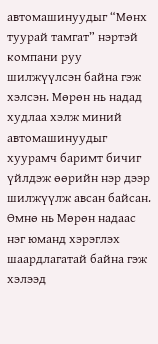автомашинуудыг “Мөнх туурай тамгат” нэртэй компани руу шилжүүлсэн байна гэж хэлсэн. Мөрөн нь надад худлаа хэлж миний автомашинуудыг хуурамч баримт бичиг үйлдэж өөрийн нэр дээр шилжүүлж авсан байсан. Өмнө нь Мөрөн надаас нэг юманд хэрэглэх шаардлагатай байна гэж хэлээд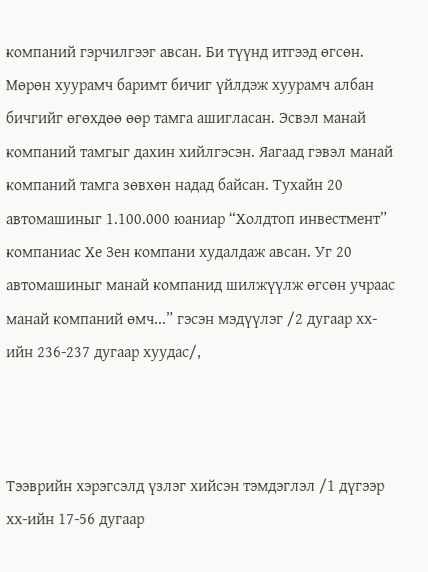компаний гэрчилгээг авсан. Би түүнд итгээд өгсөн. Мөрөн хуурамч баримт бичиг үйлдэж хуурамч албан бичгийг өгөхдөө өөр тамга ашигласан. Эсвэл манай компаний тамгыг дахин хийлгэсэн. Яагаад гэвэл манай компаний тамга зөвхөн надад байсан. Тухайн 20 автомашиныг 1.100.000 юаниар “Холдтоп инвестмент” компаниас Хе Зен компани худалдаж авсан. Уг 20 автомашиныг манай компанид шилжүүлж өгсөн учраас манай компаний өмч...” гэсэн мэдүүлэг /2 дугаар хх-ийн 236-237 дугаар хуудас/,



Тээврийн хэрэгсэлд үзлэг хийсэн тэмдэглэл /1 дүгээр хх-ийн 17-56 дугаар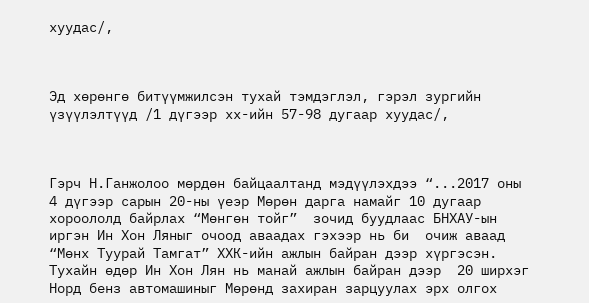хуудас/,



Эд хөрөнгө битүүмжилсэн тухай тэмдэглэл, гэрэл зургийн үзүүлэлтүүд /1 дүгээр хх-ийн 57-98 дугаар хуудас/,



Гэрч Н.Ганжолоо мөрдөн байцаалтанд мэдүүлэхдээ “...2017 оны 4 дүгээр сарын 20-ны үеэр Мөрөн дарга намайг 10 дугаар хороололд байрлах “Мөнгөн тойг”  зочид буудлаас БНХАУ-ын иргэн Ин Хон Ляныг очоод аваадах гэхээр нь би  очиж аваад “Мөнх Туурай Тамгат” ХХК-ийн ажлын байран дээр хүргэсэн. Тухайн өдөр Ин Хон Лян нь манай ажлын байран дээр  20 ширхэг Норд бенз автомашиныг Мөрөнд захиран зарцуулах эрх олгох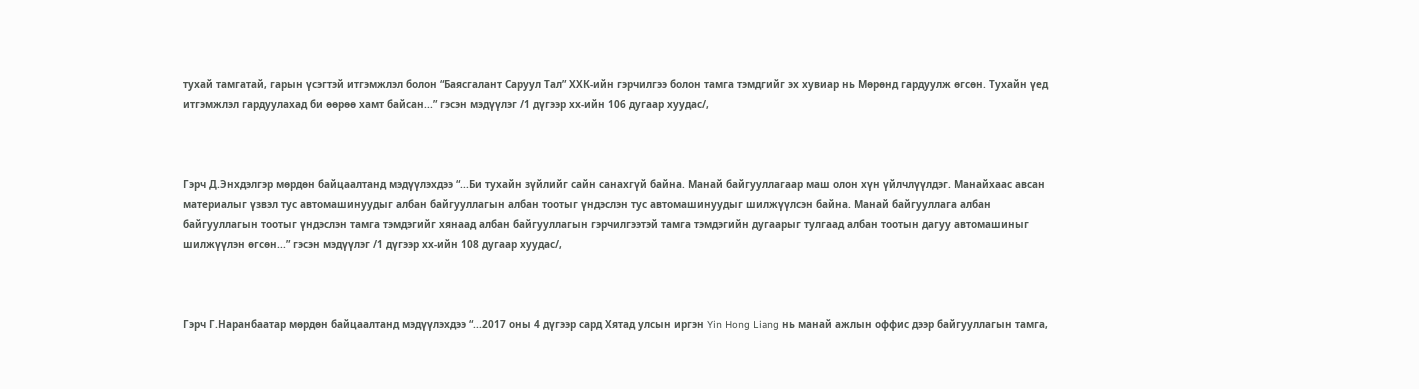тухай тамгатай, гарын үсэгтэй итгэмжлэл болон “Баясгалант Саруул Тал” ХХК-ийн гэрчилгээ болон тамга тэмдгийг эх хувиар нь Мөрөнд гардуулж өгсөн. Тухайн үед итгэмжлэл гардуулахад би өөрөө хамт байсан...” гэсэн мэдүүлэг /1 дүгээр хх-ийн 106 дугаар хуудас/,



Гэрч Д.Энхдэлгэр мөрдөн байцаалтанд мэдүүлэхдээ “...Би тухайн зүйлийг сайн санахгүй байна. Манай байгууллагаар маш олон хүн үйлчлүүлдэг. Манайхаас авсан материалыг үзвэл тус автомашинуудыг албан байгууллагын албан тоотыг үндэслэн тус автомашинуудыг шилжүүлсэн байна. Манай байгууллага албан байгууллагын тоотыг үндэслэн тамга тэмдэгийг хянаад албан байгууллагын гэрчилгээтэй тамга тэмдэгийн дугаарыг тулгаад албан тоотын дагуу автомашиныг шилжүүлэн өгсөн...” гэсэн мэдүүлэг /1 дүгээр хх-ийн 108 дугаар хуудас/,



Гэрч Г.Наранбаатар мөрдөн байцаалтанд мэдүүлэхдээ “...2017 оны 4 дүгээр сард Хятад улсын иргэн Yin Hong Liang нь манай ажлын оффис дээр байгууллагын тамга,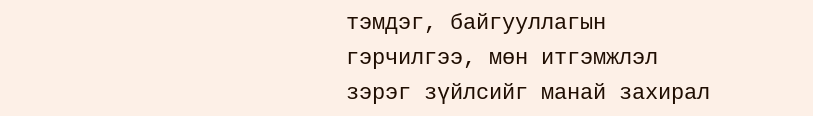тэмдэг, байгууллагын гэрчилгээ, мөн итгэмжлэл зэрэг зүйлсийг манай захирал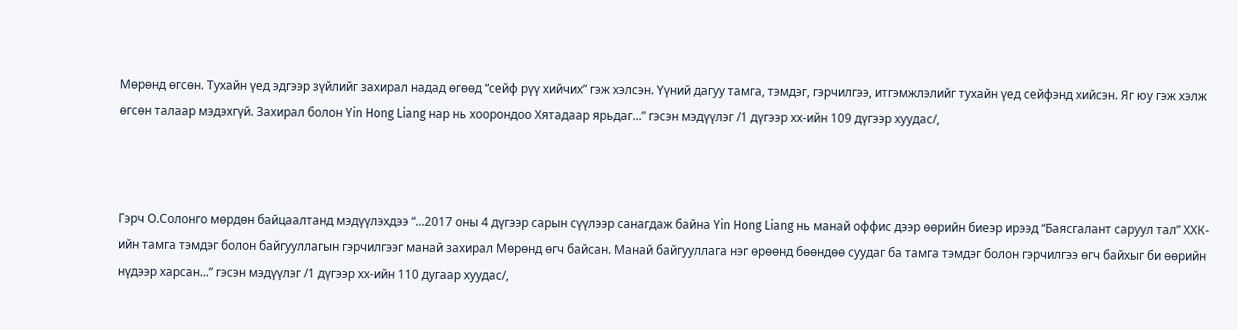Мөрөнд өгсөн. Тухайн үед эдгээр зүйлийг захирал надад өгөөд “сейф рүү хийчих” гэж хэлсэн. Үүний дагуу тамга, тэмдэг, гэрчилгээ, итгэмжлэлийг тухайн үед сейфэнд хийсэн. Яг юу гэж хэлж өгсөн талаар мэдэхгүй. Захирал болон Yin Hong Liang нар нь хоорондоо Хятадаар ярьдаг...” гэсэн мэдүүлэг /1 дүгээр хх-ийн 109 дүгээр хуудас/,



Гэрч О.Солонго мөрдөн байцаалтанд мэдүүлэхдээ “...2017 оны 4 дүгээр сарын сүүлээр санагдаж байна Yin Hong Liang нь манай оффис дээр өөрийн биеэр ирээд “Баясгалант саруул тал” ХХК-ийн тамга тэмдэг болон байгууллагын гэрчилгээг манай захирал Мөрөнд өгч байсан. Манай байгууллага нэг өрөөнд бөөндөө суудаг ба тамга тэмдэг болон гэрчилгээ өгч байхыг би өөрийн нүдээр харсан...” гэсэн мэдүүлэг /1 дүгээр хх-ийн 110 дугаар хуудас/,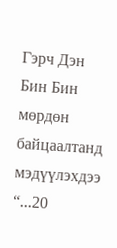Гэрч Дэн Бин Бин мөрдөн байцаалтанд мэдүүлэхдээ “...20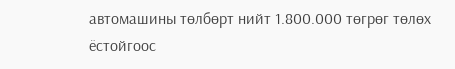автомашины төлбөрт нийт 1.800.000 төгрөг төлөх ёстойгоос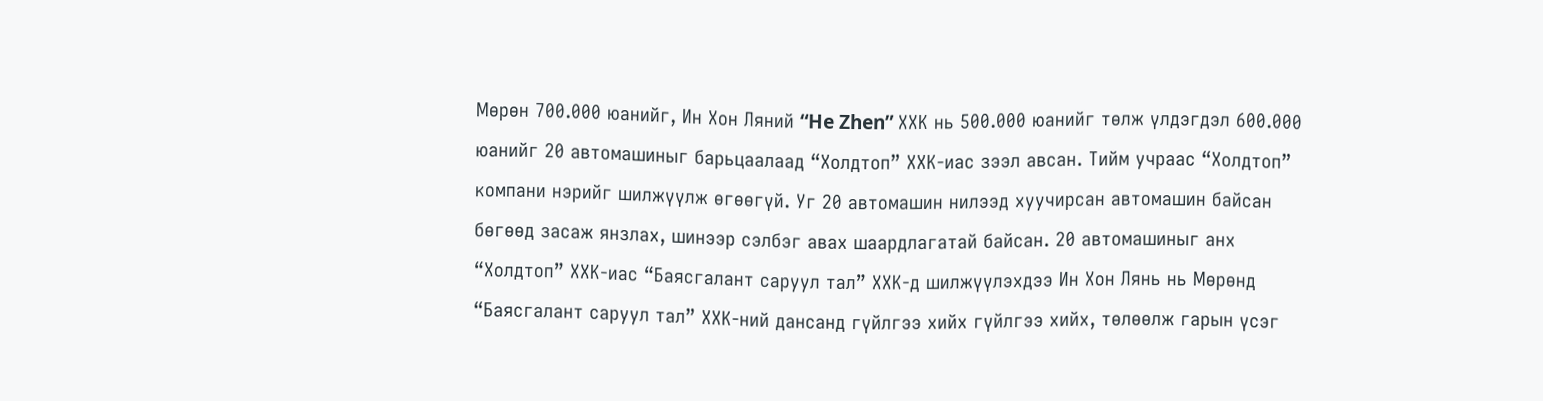Мөрөн 700.000 юанийг, Ин Хон Ляний “He Zhen” ХХК нь 500.000 юанийг төлж үлдэгдэл 600.000 юанийг 20 автомашиныг барьцаалаад “Холдтоп” ХХК-иас зээл авсан. Тийм учраас “Холдтоп” компани нэрийг шилжүүлж өгөөгүй. Уг 20 автомашин нилээд хуучирсан автомашин байсан бөгөөд засаж янзлах, шинээр сэлбэг авах шаардлагатай байсан. 20 автомашиныг анх “Холдтоп” ХХК-иас “Баясгалант саруул тал” ХХК-д шилжүүлэхдээ Ин Хон Лянь нь Мөрөнд “Баясгалант саруул тал” ХХК-ний дансанд гүйлгээ хийх гүйлгээ хийх, төлөөлж гарын үсэг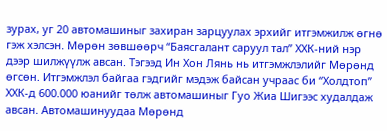зурах, уг 20 автомашиныг захиран зарцуулах эрхийг итгэмжилж өгнө гэж хэлсэн. Мөрөн зөвшөөрч “Баясгалант саруул тал” ХХК-ний нэр дээр шилжүүлж авсан. Тэгээд Ин Хон Лянь нь итгэмжлэлийг Мөрөнд өгсөн. Итгэмжлэл байгаа гэдгийг мэдэж байсан учраас би “Холдтоп” ХХК-д 600.000 юанийг төлж автомашиныг Гуо Жиа Шигээс худалдаж авсан. Автомашинуудаа Мөрөнд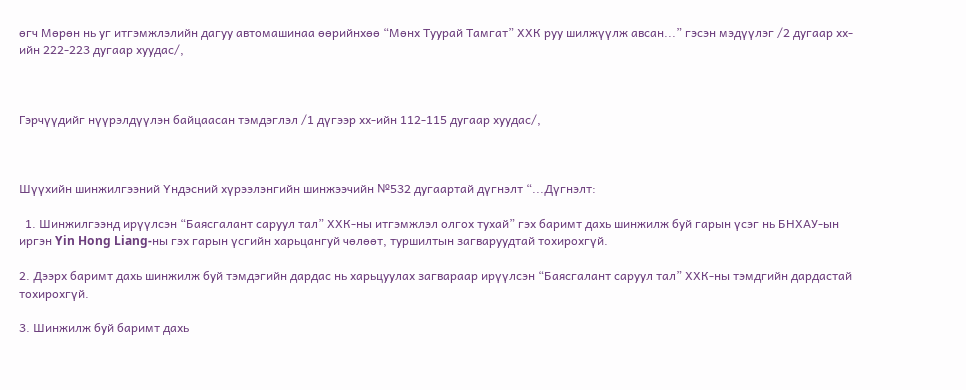өгч Мөрөн нь уг итгэмжлэлийн дагуу автомашинаа өөрийнхөө “Мөнх Туурай Тамгат” ХХК руу шилжүүлж авсан...” гэсэн мэдүүлэг /2 дугаар хх-ийн 222-223 дугаар хуудас/,



Гэрчүүдийг нүүрэлдүүлэн байцаасан тэмдэглэл /1 дүгээр хх-ийн 112-115 дугаар хуудас/,



Шүүхийн шинжилгээний Үндэсний хүрээлэнгийн шинжээчийн №532 дугаартай дүгнэлт “...Дүгнэлт:

  1. Шинжилгээнд ирүүлсэн “Баясгалант саруул тал” ХХК-ны итгэмжлэл олгох тухай” гэх баримт дахь шинжилж буй гарын үсэг нь БНХАУ-ын иргэн Yin Hong Liang-ны гэх гарын үсгийн харьцангуй чөлөөт, туршилтын загваруудтай тохирохгүй.

2. Дээрх баримт дахь шинжилж буй тэмдэгийн дардас нь харьцуулах загвараар ирүүлсэн “Баясгалант саруул тал” ХХК-ны тэмдгийн дардастай тохирохгүй.

3. Шинжилж буй баримт дахь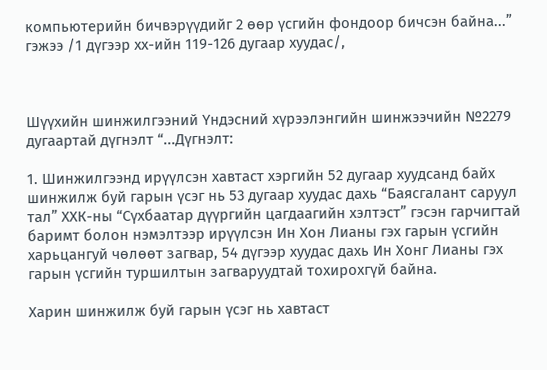компьютерийн бичвэрүүдийг 2 өөр үсгийн фондоор бичсэн байна...” гэжээ /1 дүгээр хх-ийн 119-126 дугаар хуудас/,



Шүүхийн шинжилгээний Үндэсний хүрээлэнгийн шинжээчийн №2279 дугаартай дүгнэлт “...Дүгнэлт:

1. Шинжилгээнд ирүүлсэн хавтаст хэргийн 52 дугаар хуудсанд байх шинжилж буй гарын үсэг нь 53 дугаар хуудас дахь “Баясгалант саруул тал” ХХК-ны “Сүхбаатар дүүргийн цагдаагийн хэлтэст” гэсэн гарчигтай баримт болон нэмэлтээр ирүүлсэн Ин Хон Лианы гэх гарын үсгийн харьцангуй чөлөөт загвар, 54 дүгээр хуудас дахь Ин Хонг Лианы гэх гарын үсгийн туршилтын загваруудтай тохирохгүй байна.

Харин шинжилж буй гарын үсэг нь хавтаст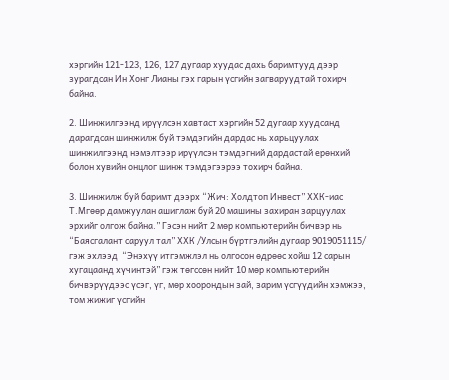хэргийн 121-123, 126, 127 дугаар хуудас дахь баримтууд дээр зурагдсан Ин Хонг Лианы гэх гарын үсгийн загваруудтай тохирч байна.

2. Шинжилгээнд ирүүлсэн хавтаст хэргийн 52 дугаар хуудсанд дарагдсан шинжилж буй тэмдэгийн дардас нь харьцуулах шинжилгээнд нэмэлтээр ирүүлсэн тэмдэгний дардастай ерөнхий болон хувийн онцлог шинж тэмдэгээрээ тохирч байна.

3. Шинжилж буй баримт дээрх “Жич: Холдтоп Инвест” ХХК-иас Т.Мгөөр дамжуулан ашиглаж буй 20 машины захиран зарцуулах эрхийг олгож байна.” Гэсэн нийт 2 мөр компьютерийн бичвэр нь “Баясгалант саруул тал” ХХК /Улсын бүртгэлийн дугаар 9019051115/ гэж эхлээд  “Энэхүү итгэмжлэл нь олгосон өдрөөс хойш 12 сарын хугацаанд хүчинтэй” гэж төгссөн нийт 10 мөр компьютерийн бичвэрүүдээс үсэг, үг, мөр хоорондын зай, зарим үсгүүдийн хэмжээ, том жижиг үсгийн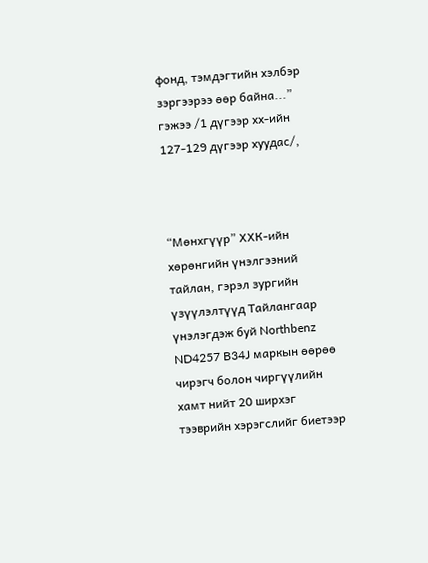фонд, тэмдэгтийн хэлбэр зэргээрээ өөр байна...” гэжээ /1 дүгээр хх-ийн 127-129 дүгээр хуудас/,



“Мөнхгүүр” ХХК-ийн хөрөнгийн үнэлгээний тайлан, гэрэл зургийн үзүүлэлтүүд Тайлангаар үнэлэгдэж буй Northbenz ND4257 B34J маркын өөрөө чирэгч болон чиргүүлийн хамт нийт 20 ширхэг тээврийн хэрэгслийг биетээр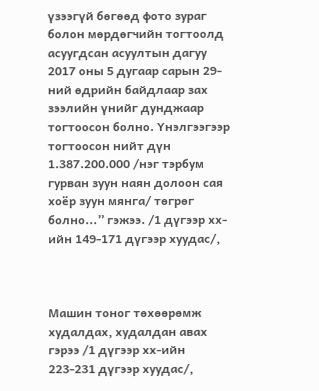үзээгүй бөгөөд фото зураг болон мөрдөгчийн тогтоолд асуугдсан асуултын дагуу 2017 оны 5 дугаар сарын 29-ний өдрийн байдлаар зах зээлийн үнийг дунджаар тогтоосон болно. Үнэлгээгээр тогтоосон нийт дүн 1.387.200.000 /нэг тэрбум гурван зуун наян долоон сая хоёр зуун мянга/ төгрөг болно...” гэжээ. /1 дүгээр хх-ийн 149-171 дүгээр хуудас/,



Машин тоног төхөөрөмж худалдах, худалдан авах гэрээ /1 дүгээр хх-ийн 223-231 дүгээр хуудас/,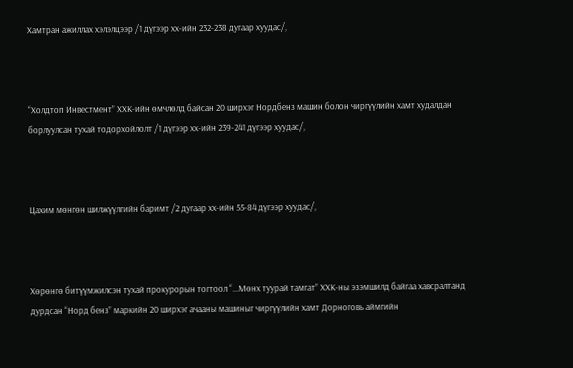Хамтран ажиллах хэлэлцээр /1 дүгээр хх-ийн 232-238 дугаар хуудас/,



“Холдтоп Инвестмент” ХХК-ийн өмчлөлд байсан 20 ширхэг Нордбенз машин болон чиргүүлийн хамт худалдан борлуулсан тухай тодорхойлолт /1 дүгээр хх-ийн 239-241 дүгээр хуудас/,



Цахим мөнгөн шилжүүлгийн баримт /2 дугаар хх-ийн 55-84 дүгээр хуудас/,



Хөрөнгө битүүмжилсэн тухай прокурорын тогтоол “...Мөнх туурай тамгат” ХХК-ны эзэмшилд байгаа хавсралтанд дурдсан “Норд бенз” маркийн 20 ширхэг ачааны машиныг чиргүүлийн хамт Дорноговь аймгийн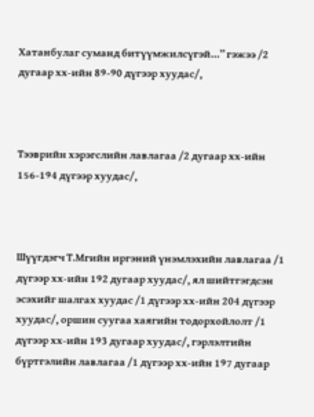Хатанбулаг суманд битүүмжилсүгэй...” гэжээ /2 дугаар хх-ийн 89-90 дүгээр хуудас/,



Тээврийн хэрэгслийн лавлагаа /2 дугаар хх-ийн 156-194 дүгээр хуудас/,



Шүүгдэгч Т.Мгийн иргэний үнэмлэхийн лавлагаа /1 дүгээр хх-ийн 192 дугаар хуудас/, ял шийтгэгдсэн эсэхийг шалгах хуудас /1 дүгээр хх-ийн 204 дүгээр хуудас/, оршин суугаа хаягийн тодорхойлолт /1 дүгээр хх-ийн 193 дугаар хуудас/, гэрлэлтийн бүртгэлийн лавлагаа /1 дүгээр хх-ийн 197 дугаар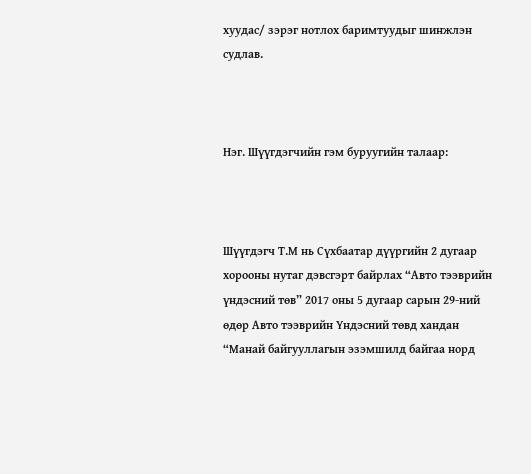хуудас/ зэрэг нотлох баримтуудыг шинжлэн судлав.



Нэг. Шүүгдэгчийн гэм буруугийн талаар:



Шүүгдэгч Т.М нь Сүхбаатар дүүргийн 2 дугаар хорооны нутаг дэвсгэрт байрлах “Авто тээврийн үндэсний төв” 2017 оны 5 дугаар сарын 29-ний өдөр Авто тээврийн Үндэсний төвд хандан “Манай байгууллагын эзэмшилд байгаа норд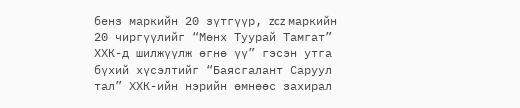бенз маркийн 20 зүтгүүр, zcz маркийн 20 чиргүүлийг “Мөнх Туурай Тамгат” ХХК-д шилжүүлж өгнө үү” гэсэн утга бүхий хүсэлтийг “Баясгалант Саруул тал” ХХК-ийн нэрийн өмнөөс захирал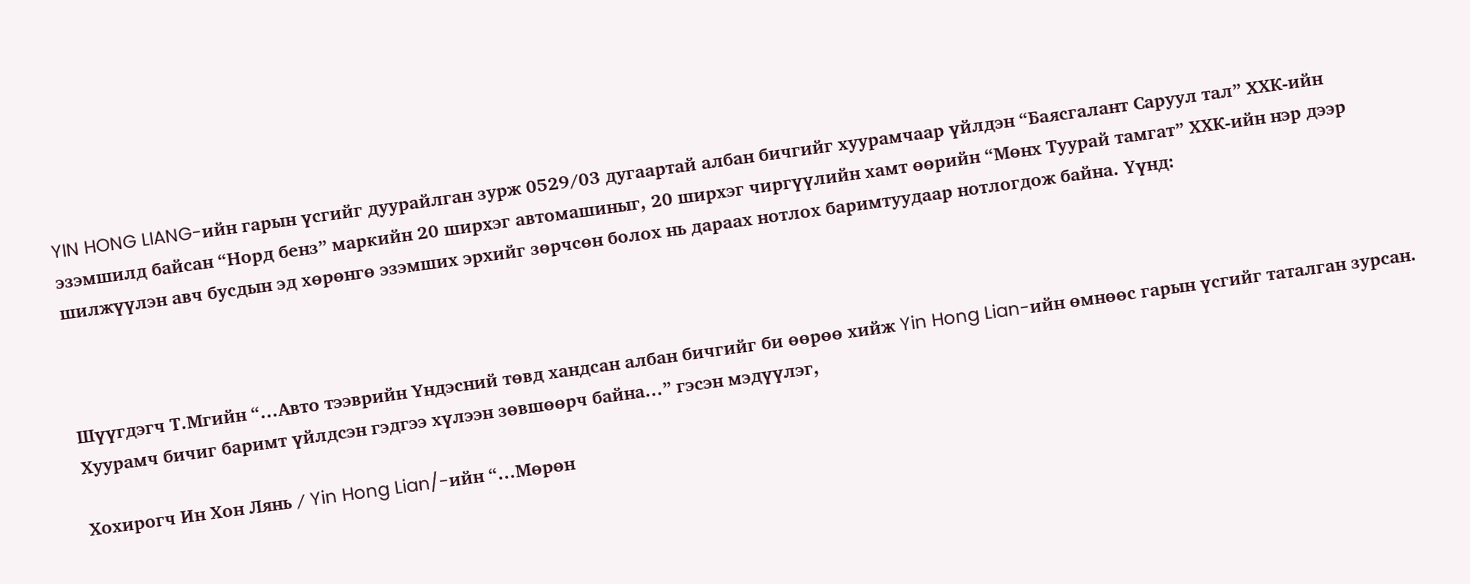YIN HONG LIANG-ийн гарын үсгийг дуурайлган зурж 0529/03 дугаартай албан бичгийг хуурамчаар үйлдэн “Баясгалант Саруул тал” ХХК-ийн эзэмшилд байсан “Норд бенз” маркийн 20 ширхэг автомашиныг, 20 ширхэг чиргүүлийн хамт өөрийн “Мөнх Туурай тамгат” ХХК-ийн нэр дээр шилжүүлэн авч бусдын эд хөрөнгө эзэмших эрхийг зөрчсөн болох нь дараах нотлох баримтуудаар нотлогдож байна. Үүнд:



Шүүгдэгч Т.Мгийн “...Авто тээврийн Үндэсний төвд хандсан албан бичгийг би өөрөө хийж Yin Hong Lian-ийн өмнөөс гарын үсгийг таталган зурсан. Хуурамч бичиг баримт үйлдсэн гэдгээ хүлээн зөвшөөрч байна...” гэсэн мэдүүлэг,

Хохирогч Ин Хон Лянь / Yin Hong Lian/-ийн “...Мөрөн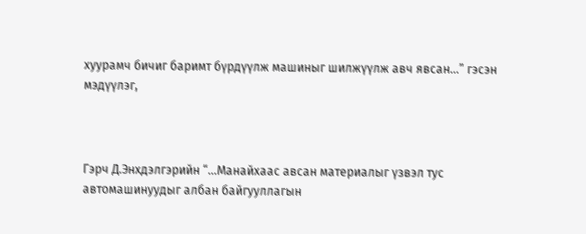хуурамч бичиг баримт бүрдүүлж машиныг шилжүүлж авч явсан...” гэсэн мэдүүлэг,



Гэрч Д.Энхдэлгэрийн “...Манайхаас авсан материалыг үзвэл тус автомашинуудыг албан байгууллагын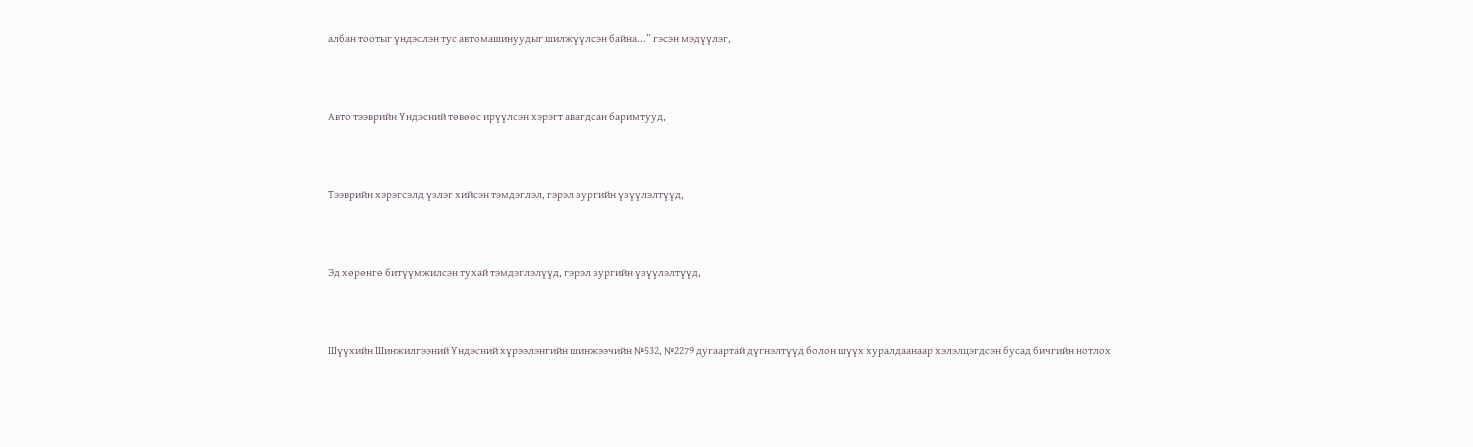албан тоотыг үндэслэн тус автомашинуудыг шилжүүлсэн байна...” гэсэн мэдүүлэг,



Авто тээврийн Үндэсний төвөөс ирүүлсэн хэрэгт авагдсан баримтууд,



Тээврийн хэрэгсэлд үзлэг хийсэн тэмдэглэл, гэрэл зургийн үзүүлэлтүүд,



Эд хөрөнгө битүүмжилсэн тухай тэмдэглэлүүд, гэрэл зургийн үзүүлэлтүүд,



Шүүхийн Шинжилгээний Үндэсний хүрээлэнгийн шинжээчийн №532, №2279 дугаартай дүгнэлтүүд болон шүүх хуралдаанаар хэлэлцэгдсэн бусад бичгийн нотлох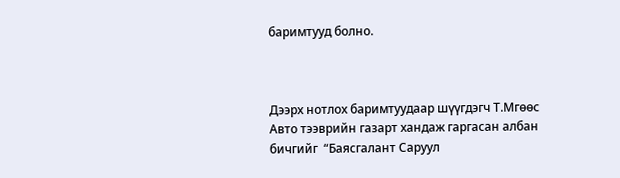баримтууд болно.



Дээрх нотлох баримтуудаар шүүгдэгч Т.Мгөөс Авто тээврийн газарт хандаж гаргасан албан бичгийг  “Баясгалант Саруул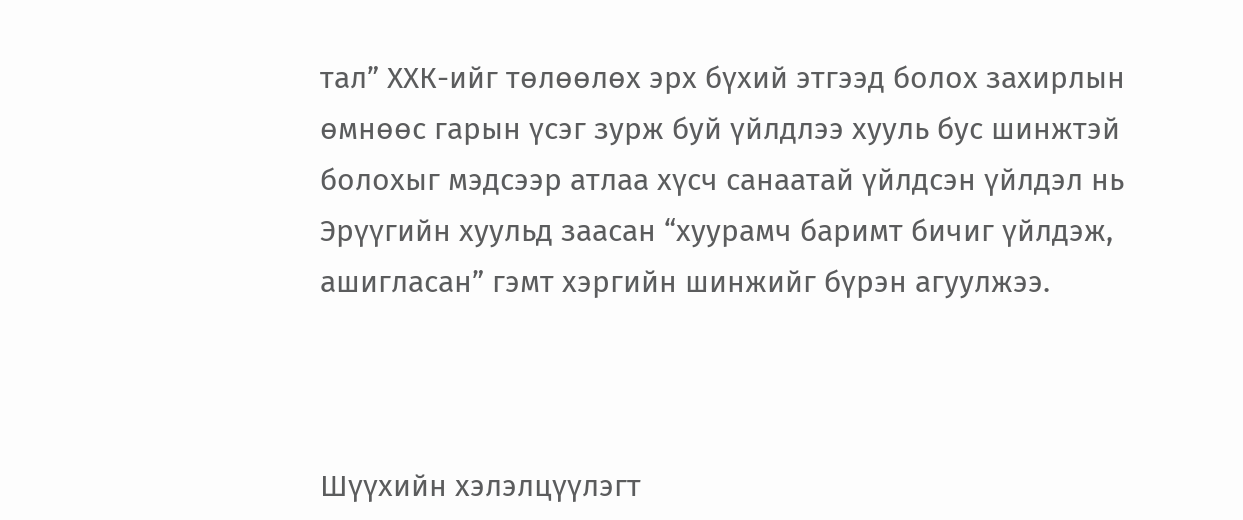тал” ХХК-ийг төлөөлөх эрх бүхий этгээд болох захирлын өмнөөс гарын үсэг зурж буй үйлдлээ хууль бус шинжтэй болохыг мэдсээр атлаа хүсч санаатай үйлдсэн үйлдэл нь Эрүүгийн хуульд заасан “хуурамч баримт бичиг үйлдэж, ашигласан” гэмт хэргийн шинжийг бүрэн агуулжээ.



Шүүхийн хэлэлцүүлэгт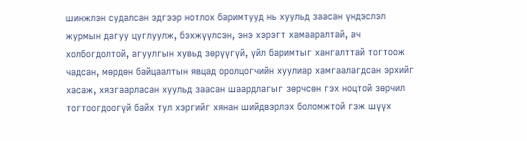шинжлэн судалсан эдгээр нотлох баримтууд нь хуульд заасан үндэслэл журмын дагуу цуглуулж, бэхжүүлсэн, энэ хэрэгт хамааралтай, ач холбогдолтой, агуулгын хувьд зөрүүгүй, үйл баримтыг хангалттай тогтоож чадсан, мөрдөн байцаалтын явцад оролцогчийн хуулиар хамгаалагдсан эрхийг хасаж, хязгаарласан хуульд заасан шаардлагыг зөрчсөн гэх ноцтой зөрчил тогтоогдоогүй байх тул хэргийг хянан шийдвэрлэх боломжтой гэж шүүх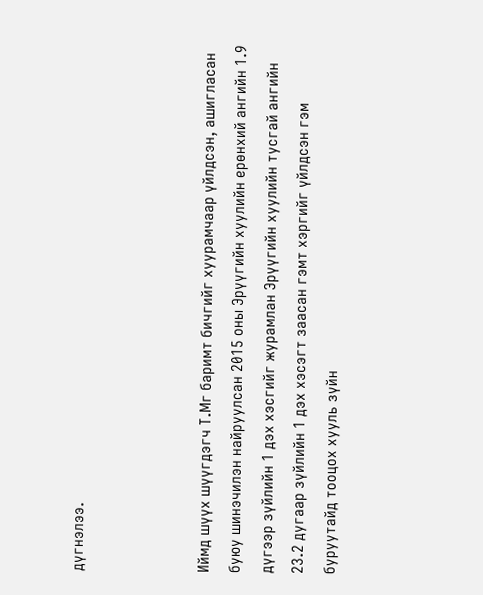дүгнэлээ.



Иймд шүүх шүүгдэгч Т.Мг баримт бичгийг хуурамчаар үйлдсэн, ашигласан буюу шинэчилэн найруулсан 2015 оны Эрүүгийн хуулийн ерөнхий ангийн 1.9 дүгээр зүйлийн 1 дэх хэсгийг журамлан Эрүүгийн хуулийн тусгай ангийн 23.2 дугаар зүйлийн 1 дэх хэсэгт заасан гэмт хэргийг үйлдсэн гэм буруутайд тооцох хууль зүйн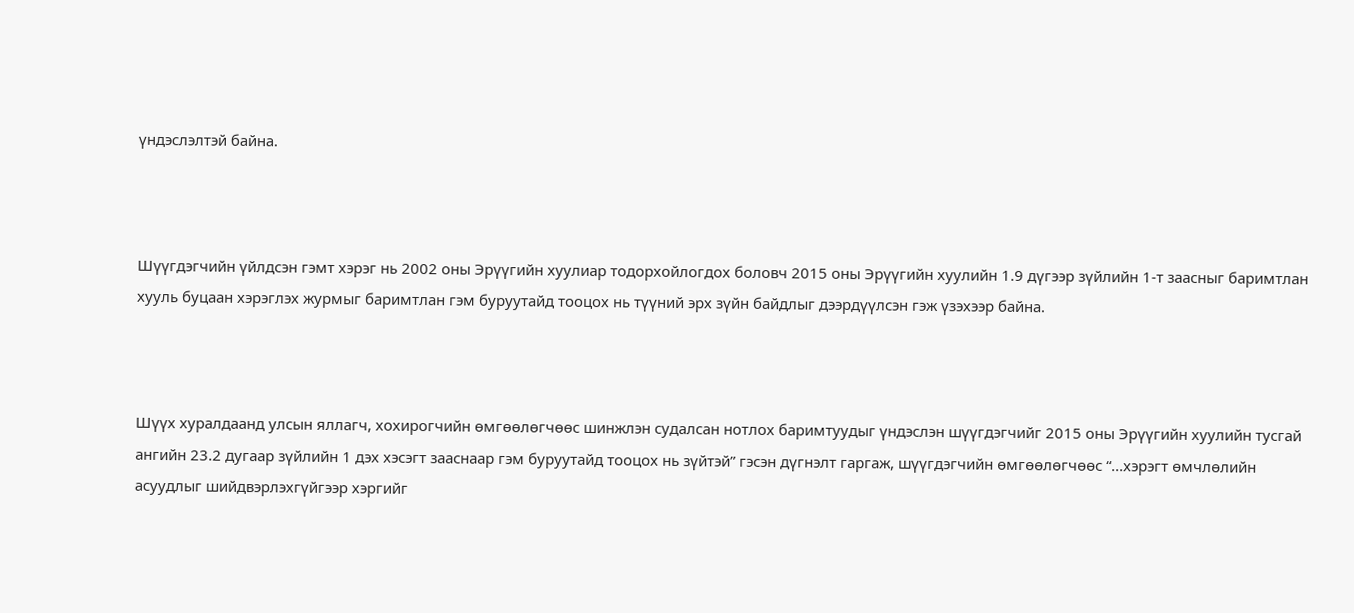үндэслэлтэй байна.



Шүүгдэгчийн үйлдсэн гэмт хэрэг нь 2002 оны Эрүүгийн хуулиар тодорхойлогдох боловч 2015 оны Эрүүгийн хуулийн 1.9 дүгээр зүйлийн 1-т заасныг баримтлан  хууль буцаан хэрэглэх журмыг баримтлан гэм буруутайд тооцох нь түүний эрх зүйн байдлыг дээрдүүлсэн гэж үзэхээр байна.



Шүүх хуралдаанд улсын яллагч, хохирогчийн өмгөөлөгчөөс шинжлэн судалсан нотлох баримтуудыг үндэслэн шүүгдэгчийг 2015 оны Эрүүгийн хуулийн тусгай ангийн 23.2 дугаар зүйлийн 1 дэх хэсэгт зааснаар гэм буруутайд тооцох нь зүйтэй” гэсэн дүгнэлт гаргаж, шүүгдэгчийн өмгөөлөгчөөс “...хэрэгт өмчлөлийн асуудлыг шийдвэрлэхгүйгээр хэргийг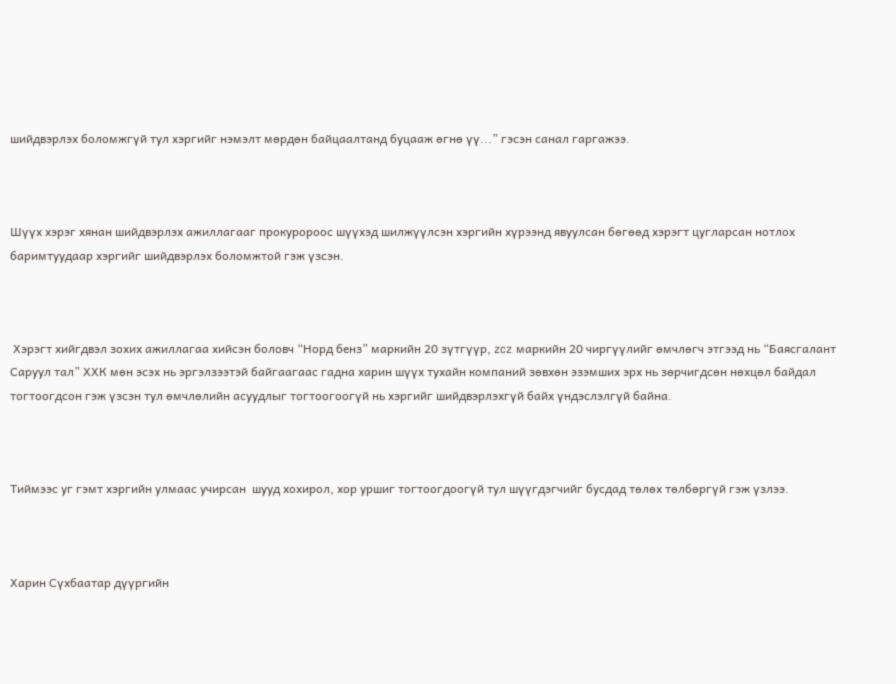шийдвэрлэх боломжгүй тул хэргийг нэмэлт мөрдөн байцаалтанд буцааж өгнө үү...” гэсэн санал гаргажээ.



Шүүх хэрэг хянан шийдвэрлэх ажиллагааг прокуророос шүүхэд шилжүүлсэн хэргийн хүрээнд явуулсан бөгөөд хэрэгт цугларсан нотлох баримтуудаар хэргийг шийдвэрлэх боломжтой гэж үзсэн.



 Хэрэгт хийгдвэл зохих ажиллагаа хийсэн боловч “Норд бенз” маркийн 20 зүтгүүр, zcz маркийн 20 чиргүүлийг өмчлөгч этгээд нь “Баясгалант Саруул тал” ХХК мөн эсэх нь эргэлзээтэй байгаагаас гадна харин шүүх тухайн компаний зөвхөн эзэмших эрх нь зөрчигдсөн нөхцөл байдал тогтоогдсон гэж үзсэн тул өмчлөлийн асуудлыг тогтоогоогүй нь хэргийг шийдвэрлэхгүй байх үндэслэлгүй байна.



Тиймээс уг гэмт хэргийн улмаас учирсан  шууд хохирол, хор уршиг тогтоогдоогүй тул шүүгдэгчийг бусдад төлөх төлбөргүй гэж үзлээ.



Харин Сүхбаатар дүүргийн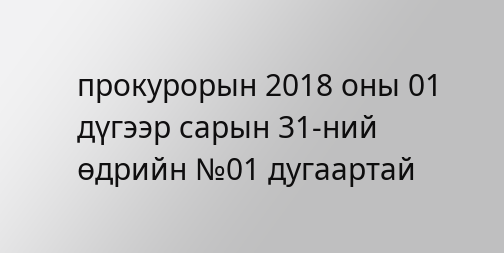прокурорын 2018 оны 01 дүгээр сарын 31-ний өдрийн №01 дугаартай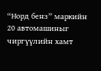“Норд бенз” маркийн 20 автомашиныг чиргүүлийн хамт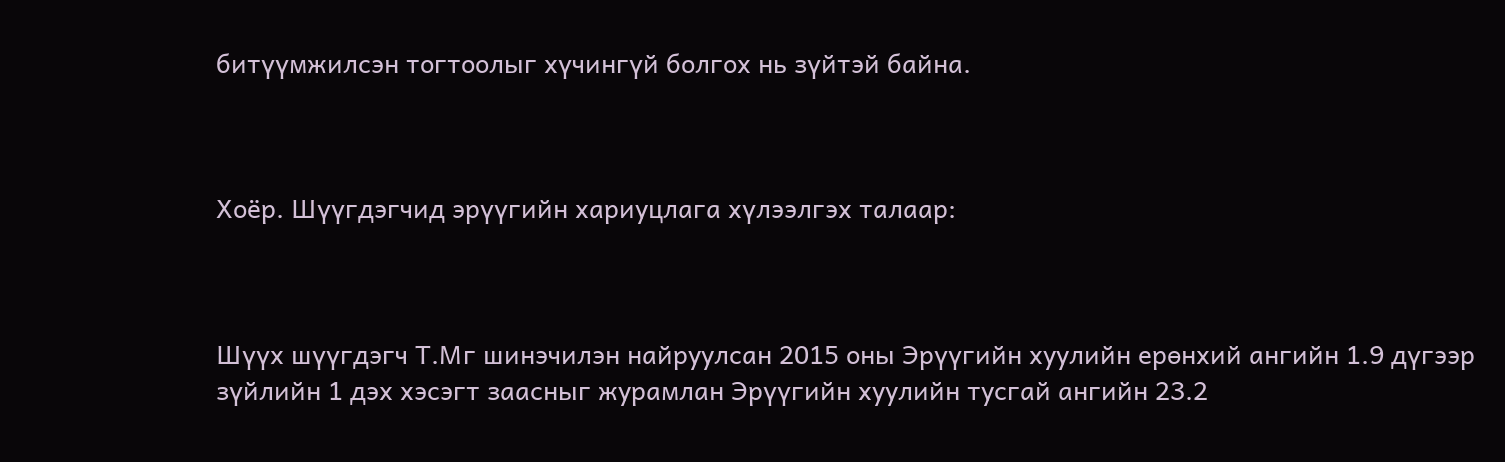битүүмжилсэн тогтоолыг хүчингүй болгох нь зүйтэй байна.



Хоёр. Шүүгдэгчид эрүүгийн хариуцлага хүлээлгэх талаар:



Шүүх шүүгдэгч Т.Мг шинэчилэн найруулсан 2015 оны Эрүүгийн хуулийн ерөнхий ангийн 1.9 дүгээр зүйлийн 1 дэх хэсэгт заасныг журамлан Эрүүгийн хуулийн тусгай ангийн 23.2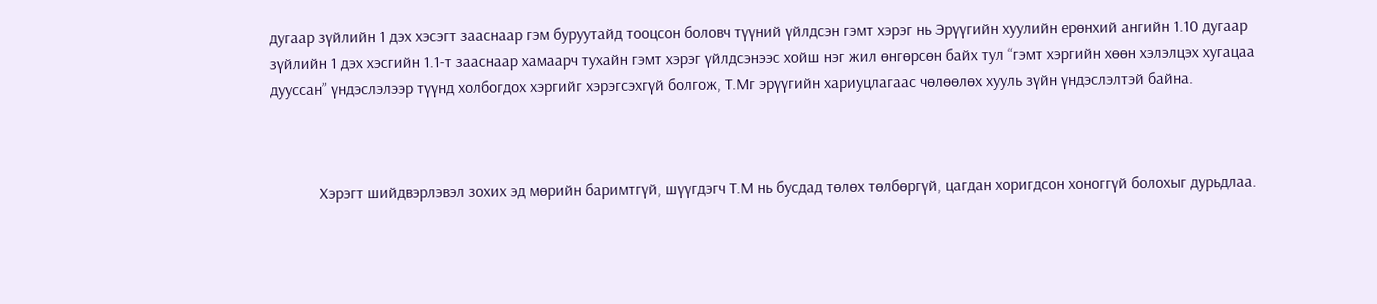дугаар зүйлийн 1 дэх хэсэгт зааснаар гэм буруутайд тооцсон боловч түүний үйлдсэн гэмт хэрэг нь Эрүүгийн хуулийн ерөнхий ангийн 1.10 дугаар зүйлийн 1 дэх хэсгийн 1.1-т зааснаар хамаарч тухайн гэмт хэрэг үйлдсэнээс хойш нэг жил өнгөрсөн байх тул “гэмт хэргийн хөөн хэлэлцэх хугацаа дууссан” үндэслэлээр түүнд холбогдох хэргийг хэрэгсэхгүй болгож, Т.Мг эрүүгийн хариуцлагаас чөлөөлөх хууль зүйн үндэслэлтэй байна.



            Хэрэгт шийдвэрлэвэл зохих эд мөрийн баримтгүй, шүүгдэгч Т.М нь бусдад төлөх төлбөргүй, цагдан хоригдсон хоноггүй болохыг дурьдлаа.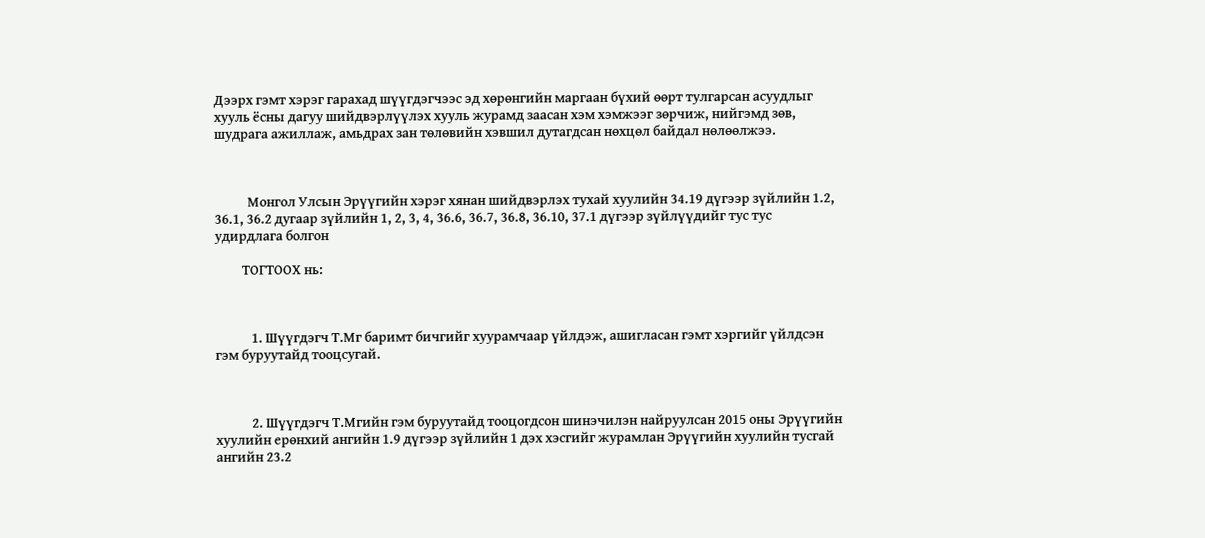Дээрх гэмт хэрэг гарахад шүүгдэгчээс эд хөрөнгийн маргаан бүхий өөрт тулгарсан асуудлыг хууль ёсны дагуу шийдвэрлүүлэх хууль журамд заасан хэм хэмжээг зөрчиж, нийгэмд зөв, шудрага ажиллаж, амьдрах зан төлөвийн хэвшил дутагдсан нөхцөл байдал нөлөөлжээ.



           Монгол Улсын Эрүүгийн хэрэг хянан шийдвэрлэх тухай хуулийн 34.19 дүгээр зүйлийн 1.2, 36.1, 36.2 дугаар зүйлийн 1, 2, 3, 4, 36.6, 36.7, 36.8, 36.10, 37.1 дүгээр зүйлүүдийг тус тус удирдлага болгон

         ТОГТООХ нь:



            1. Шүүгдэгч Т.Мг баримт бичгийг хуурамчаар үйлдэж, ашигласан гэмт хэргийг үйлдсэн гэм буруутайд тооцсугай.



            2. Шүүгдэгч Т.Мгийн гэм буруутайд тооцогдсон шинэчилэн найруулсан 2015 оны Эрүүгийн хуулийн ерөнхий ангийн 1.9 дүгээр зүйлийн 1 дэх хэсгийг журамлан Эрүүгийн хуулийн тусгай ангийн 23.2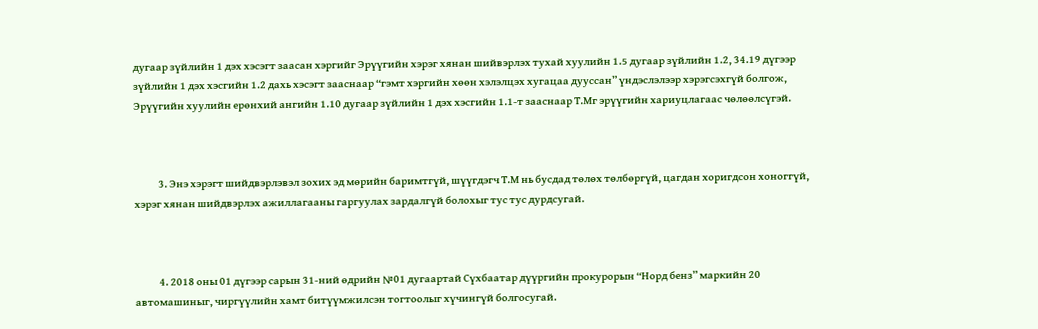дугаар зүйлийн 1 дэх хэсэгт заасан хэргийг Эрүүгийн хэрэг хянан шийвэрлэх тухай хуулийн 1.5 дугаар зүйлийн 1.2, 34.19 дүгээр зүйлийн 1 дэх хэсгийн 1.2 дахь хэсэгт зааснаар “гэмт хэргийн хөөн хэлэлцэх хугацаа дууссан” үндэслэлээр хэрэгсэхгүй болгож, Эрүүгийн хуулийн ерөнхий ангийн 1.10 дугаар зүйлийн 1 дэх хэсгийн 1.1-т зааснаар Т.Мг эрүүгийн хариуцлагаас чөлөөлсүгэй.



            3. Энэ хэрэгт шийдвэрлэвэл зохих эд мөрийн баримтгүй, шүүгдэгч Т.М нь бусдад төлөх төлбөргүй, цагдан хоригдсон хоноггүй, хэрэг хянан шийдвэрлэх ажиллагааны гаргуулах зардалгүй болохыг тус тус дурдсугай.



            4. 2018 оны 01 дүгээр сарын 31-ний өдрийн №01 дугаартай Сүхбаатар дүүргийн прокурорын “Норд бенз” маркийн 20 автомашиныг, чиргүүлийн хамт битүүмжилсэн тогтоолыг хүчингүй болгосугай.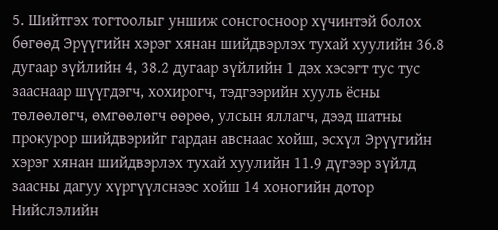5. Шийтгэх тогтоолыг уншиж сонсгосноор хүчинтэй болох бөгөөд Эрүүгийн хэрэг хянан шийдвэрлэх тухай хуулийн 36.8 дугаар зүйлийн 4, 38.2 дугаар зүйлийн 1 дэх хэсэгт тус тус зааснаар шүүгдэгч, хохирогч, тэдгээрийн хууль ёсны төлөөлөгч, өмгөөлөгч өөрөө, улсын яллагч, дээд шатны прокурор шийдвэрийг гардан авснаас хойш, эсхүл Эрүүгийн хэрэг хянан шийдвэрлэх тухай хуулийн 11.9 дүгээр зүйлд заасны дагуу хүргүүлснээс хойш 14 хоногийн дотор Нийслэлийн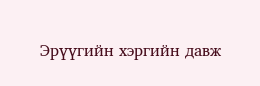Эрүүгийн хэргийн давж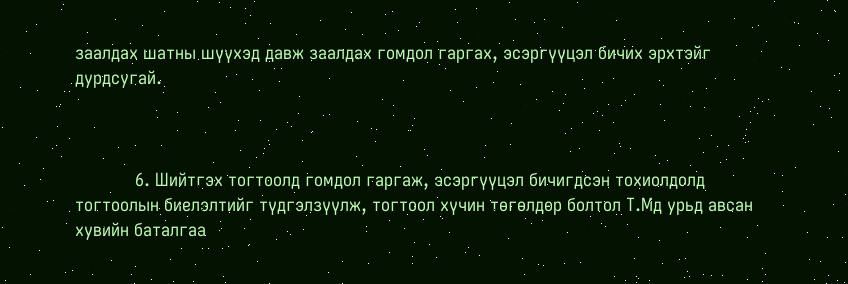заалдах шатны шүүхэд давж заалдах гомдол гаргах, эсэргүүцэл бичих эрхтэйг дурдсугай.



            6. Шийтгэх тогтоолд гомдол гаргаж, эсэргүүцэл бичигдсэн тохиолдолд тогтоолын биелэлтийг түдгэлзүүлж, тогтоол хүчин төгөлдөр болтол Т.Мд урьд авсан хувийн баталгаа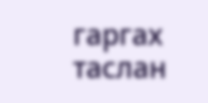гаргах таслан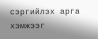сэргийлэх арга хэмжээг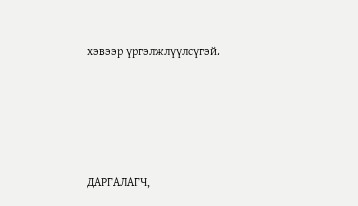хэвээр үргэлжлүүлсүгэй.







ДАРГАЛАГЧ,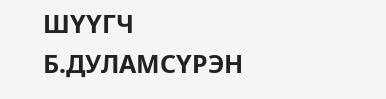ШҮҮГЧ                                 Б.ДУЛАМСҮРЭН